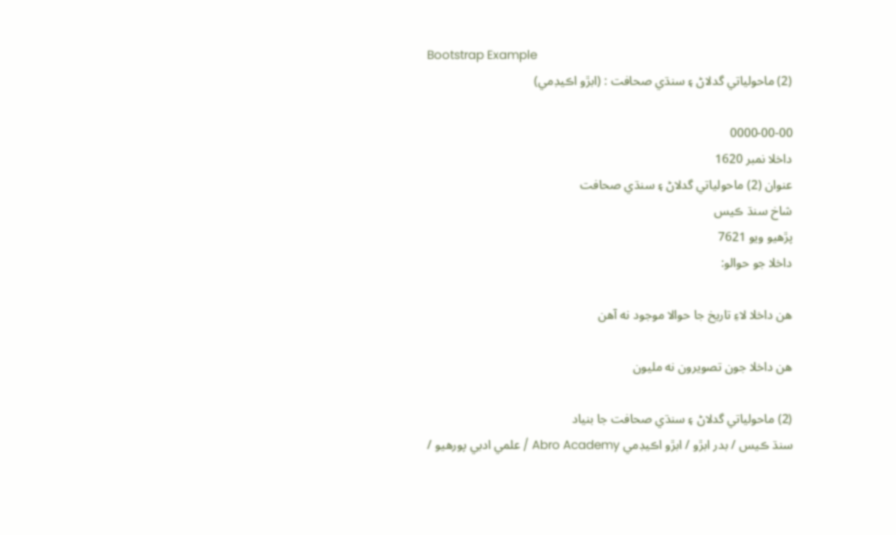Bootstrap Example
(2) ماحولياتي گدلاڻ ۽ سنڌي صحافت : (ابڙو اڪيڊمي)

0000-00-00
داخلا نمبر 1620
عنوان (2) ماحولياتي گدلاڻ ۽ سنڌي صحافت
شاخ سنڌ ڪيس
پڙهيو ويو 7621
داخلا جو حوالو:

هن داخلا لاءِ تاريخ جا حوالا موجود نه آهن

هن داخلا جون تصويرون نه مليون

(2) ماحولياتي گدلاڻ ۽ سنڌي صحافت جا بنياد
سنڌ ڪيس / بدر ابڙو / ابڙو اڪيڊمي Abro Academy / علمي ادبي پورهيو /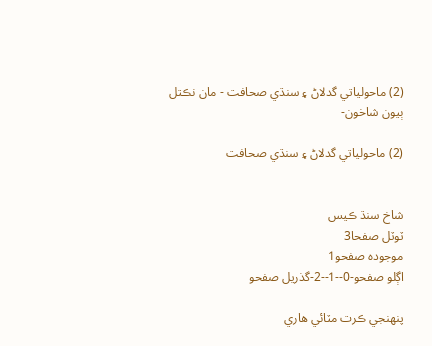(2) ماحولياتي گدلاڻ ۽ سنڌي صحافت - مان نڪتل ٻيون شاخون-

(2) ماحولياتي گدلاڻ ۽ سنڌي صحافت


شاخ سنڌ ڪيس
ٽوٽل صفحا3
موجودہ صفحو1
اڳلو صفحو-0--1--2-گذريل صفحو

پنھنجي ڪرت مٽائي هاري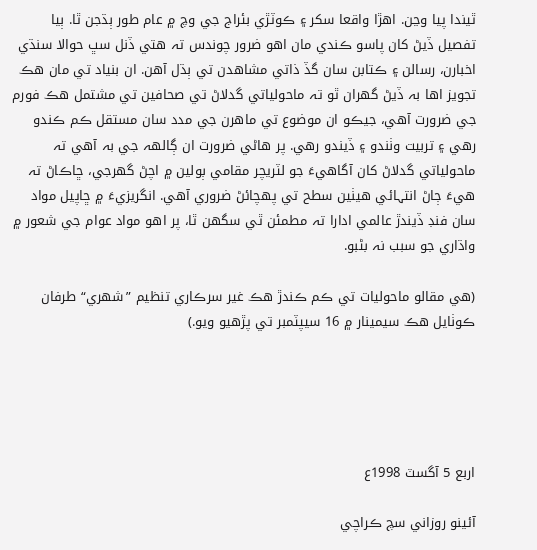ٿيندا پيا وڃن. اهڙا واقعا سکر ۽ ڪوٽڙي بئراج جي وچ ۾ عام طور ٻڌجن ٿا. ٻيا تفصيل ڏيڻ کان پاسو ڪندي مان اهو ضرور چوندس تہ هتي ڏنل سڀ حوالا سنڌي اخبارن، رسالن ۽ ڪتابن سان گڏ ذاتي مشاهدن تي ٻڌل آهن. ان بنياد تي مان هڪ تجويز اها بہ ڏيڻ گهران ٿو تہ ماحولياتي گدلاڻ تي صحافين تي مشتمل هڪ فورم جي ضرورت آهي، جيڪو ان موضوع تي ماهرن جي مدد سان مستقل ڪم ڪندو رهي ۽ تربيت وٺندو ۽ ڏيندو رهي. پر هاڻي ضرورت ان ڳالھہ جي بہ آهي تہ ماحولياتي گدلاڻ کان آگاهيءَ جو لٽريچر مقامي ٻولين ۾ اچڻ گهرجي، ڇاڪاڻ تہ هيءَ ڄاڻ انتہائي هيٺين سطح تي پھچائڻ ضروري آهي. انگريزيءَ ۾ ڇاپيل مواد سان فنڊ ڏيندڙ عالمي ادارا تہ مطمئن ٿي سگهن ٿا، پر اهو مواد عوام جي شعور ۾ واڌاري جو سبب نہ بڻبو.

(هي مقالو ماحوليات تي ڪم ڪندڙ هڪ غير سرڪاري تنظيم ”شهري“ طرفان ڪوٺايل هڪ سيمينار ۾ 16 سيپٽمبر تي پڙهيو ويو.)





اربع 5 آگسٽ 1998ع

آئينو روزاني سچ ڪراچي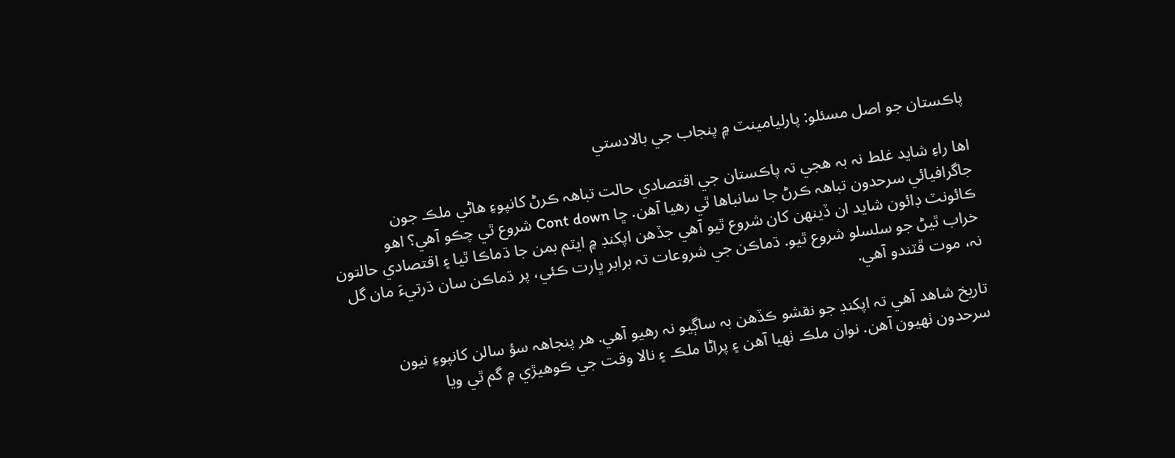پاڪستان جو اصل مسئلو: پارليامينٽ ۾ پنجاب جي بالادستي

اها راءِ شايد غلط نہ بہ هجي تہ پاڪستان جي اقتصادي حالت تباھہ ڪرڻ کانپوءِ هاڻي ملڪ جون جاگرافيائي سرحدون تباھہ ڪرڻ جا سانباها ٿي رهيا آهن. ڇا Cont down شروع ٿي چڪو آهي؟ اهو ڪائونٽ ڊائون شايد ان ڏينھن کان شروع ٿيو آهي جڏهن اپکنڊ ۾ ايٽم بمن جا ڌماڪا ٿيا ۽ اقتصادي حالتون خراب ٿيڻ جو سلسلو شروع ٿيو. ڌماڪن جي شروعات تہ برابر ڀارت ڪئي، پر ڌماڪن سان ڌرتيءَ مان گل نہ، موت ڦٽندو آهي.

تاريخ شاهد آهي تہ اپکنڊ جو نقشو ڪڏهن بہ ساڳيو نہ رهيو آهي. هر پنجاھہ سؤ سالن کانپوءِ نيون سرحدون ٺھيون آهن. نوان ملڪ ٺھيا آهن ۽ پراڻا ملڪ ۽ نالا وقت جي ڪوهيڙي ۾ گم ٿي ويا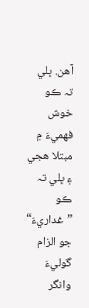آهن. ڀلي تہ ڪو خوش فهميءَ ۾ مبتلا هجي ۽ ڀلي تہ ڪو ”غداريءَ“ جو الزام گوليءَ وانگر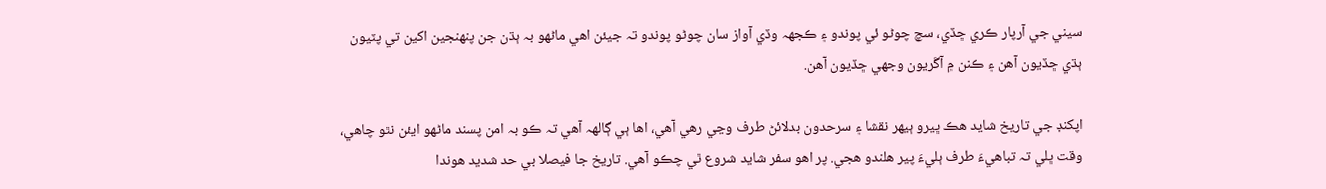سيني جي آرپار ڪري ڇڏي، سچ چوڻو ئي پوندو ۽ ڪجھہ وڏي آواز سان چوڻو پوندو تہ جيئن اهي ماڻهو بہ ٻڌن جن پنھنجين اکين تي پٽيون ٻڌي ڇڏيون آهن ۽ ڪنن ۾ آڱريون وجهي ڇڏيون آهن.

اپکنڊ جي تاريخ شايد هڪ ڀيرو ٻيھر نقشا ۽ سرحدون بدلائڻ طرف وڃي رهي آهي، اها ٻي ڳالھہ آهي تہ ڪو بہ امن پسند ماڻهو ايئن نٿو چاهي، وقت ڀلي تہ تباهيءَ طرف ٻليءَ پير هلندو هجي. پر اهو سفر شايد شروع ٿي چڪو آهي. تاريخ جا فيصلا بي حد شديد هوندا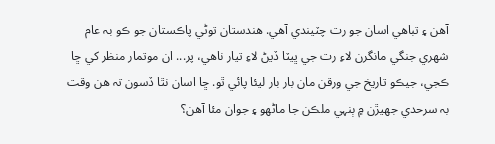آهن ۽ تباهي اسان جو رت چٽيندي آهي. هندستان توڻي پاڪستان جو ڪو بہ عام شهري جنگي مانگرن لاءِ رت جي ڀيٽا ڏيڻ لاءِ تيار ناهي، پر... ان موتمار منظر کي ڇا ڪجي، جيڪو تاريخ جي ورقن مان بار بار ليئا پائي ٿو. ڇا اسان نٿا ڏسون تہ هن وقت بہ سرحدي جهيڙن ۾ ٻنہي ملڪن جا ماڻهو ۽ جوان مئا آهن؟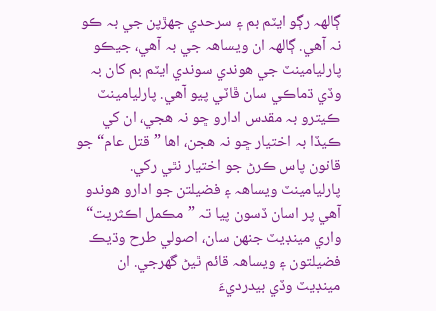ڳالھہ رڳو ايٽم بم ۽ سرحدي جهڙپن جي بہ ڪو نہ آهي. ڳالھہ ان ويساھہ جي بہ آهي، جيڪو پارليامينٽ جي هوندي سوندي ايٽم بم کان بہ وڏي ڌماڪي سان ڦاٽي پيو آهي. پارليامينٽ ڪيترو بہ مقدس ادارو ڇو نہ هجي، ان کي ڪيڏا بہ اختيار ڇو نہ هجن، اها ”قتل عام“ جو قانون پاس ڪرڻ جو اختيار نٿي رکي. پارليامينٽ ويساھہ ۽ فضيلتن جو ادارو هوندو آهي پر اسان ڏسون پيا تہ ”مڪمل اڪثريت“ واري مينڊيٽ جنھن سان، اصولي طرح وڌيڪ فضيلتون ۽ ويساھہ قائم ٿيڻ گهرجي. ان مينڊيٽ وڏي بيدرديءَ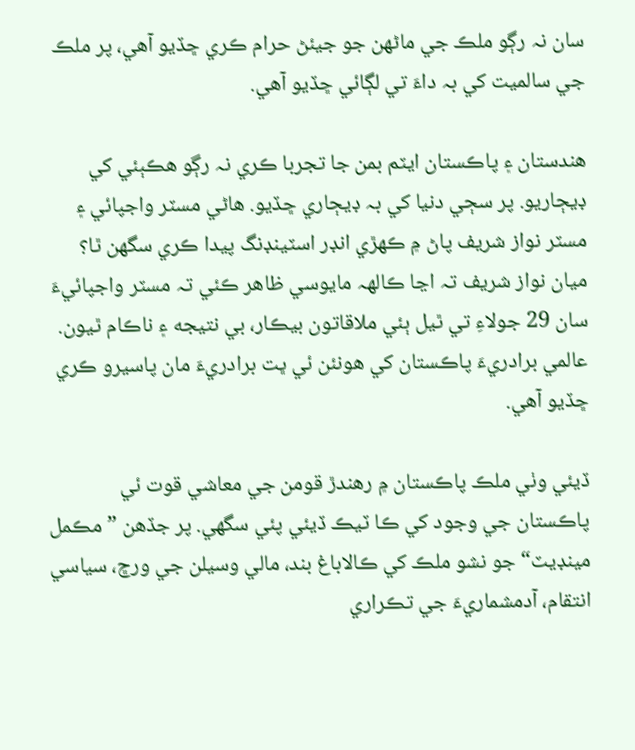سان نہ رڳو ملڪ جي ماڻهن جو جيئڻ حرام ڪري ڇڏيو آهي، پر ملڪ جي سالميت کي بہ داءَ تي لڳائي ڇڏيو آهي.

هندستان ۽ پاڪستان ايٽم بمن جا تجربا ڪري نہ رڳو هڪٻئي کي ڊيڄاريو. پر سڄي دنيا کي بہ ڊيڄاري ڇڏيو. هاڻي مسٽر واجپائي ۽ مسٽر نواز شريف پاڻ ۾ ڪھڙي انڊر اسٽينڊنگ پيدا ڪري سگهن ٿا؟ ميان نواز شريف تہ اڃا ڪالھہ مايوسي ظاهر ڪئي تہ مسٽر واجپائيءَ سان 29 جولاءِ تي ٿيل ٻئي ملاقاتون بيڪار، بي نتيجه ۽ ناڪام ٿيون. عالمي برادريءَ پاڪستان کي هونئن ئي ڀت برادريءَ مان پاسيرو ڪري ڇڏيو آهي.

ڏيئي وٺي ملڪ پاڪستان ۾ رهندڙ قومن جي معاشي قوت ئي پاڪستان جي وجود کي ڪا ٽيڪ ڏيئي پئي سگهي. پر جڏهن ”مڪمل مينڊيٽ“ جو نشو ملڪ کي ڪالاباغ بند، مالي وسيلن جي ورڇ، سياسي انتقام، آدمشماريءَ جي تڪراري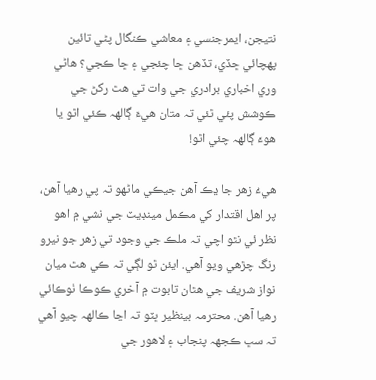نتيجن، ايمرجنسي ۽ معاشي ڪنگال پڻي تائين پھچائي ڇڏي، تڏهن ڇا چئجي ۽ ڇا ڪجي؟ هاڻي وري اخباري برادري جي وات تي هٿ رکڻ جي ڪوشش پئي ٿئي تہ متان هيءَ ڳالھہ ڪئي اٿو يا هوءَ ڳالھہ چئي اٿو!

هيءُ زهر جا ڍڪ آهن جيڪي ماڻهو تہ پي رهيا آهن، پر اهل اقتدار کي مڪمل مينڊيٽ جي نشي ۾ اهو نظر ئي نٿو اچي تہ ملڪ جي وجود تي زهر جو نيرو رنگ چڙهي ويو آهي. ايئن ٿو لڳي تہ ڪي هٿ ميان نواز شريف جي هٿان تابوت ۾ آخري ڪوڪا ٺوڪائي رهيا آهن. محترمہ بينظير ڀٽو تہ اڃا ڪالھہ چيو آهي تہ سڀ ڪجھہ پنجاب ۽ لاهور جي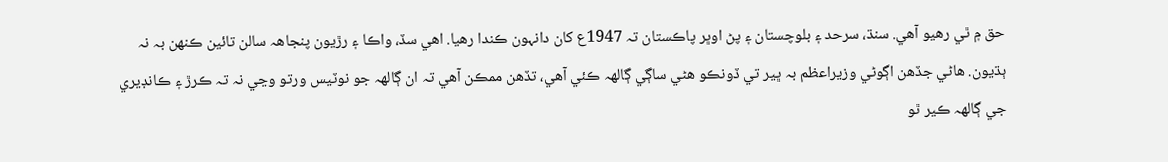حق ۾ ٿي رهيو آهي. سنڌ، سرحد ۽ بلوچستان ۽ پڻ اوڀر پاڪستان تہ 1947ع کان دانہون ڪندا رهيا. اهي سڏ، واڪا ۽ رڙيون پنجاھہ سالن تائين ڪنھن بہ نہ ٻڌيون. هاڻي جڏهن اڳوڻي وزيراعظم بہ ڀير تي ڏونڪو هڻي ساڳي ڳالھہ ڪئي آهي، تڏهن ممڪن آهي تہ ان ڳالھہ جو نوٽيس ورتو وڃي نہ تہ ڪرڙ ۽ ڪانڊيري جي ڳالھہ ڪير ٿو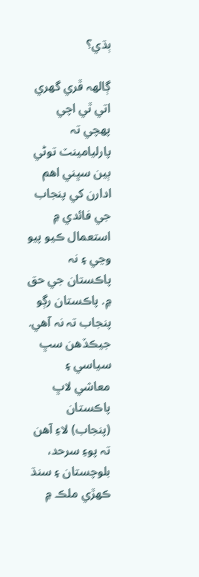ٻڌي؟

ڳالھہ ڦري گهري اتي ٿي اچي پھچي تہ پارليامينٽ توڻي ٻين سڀني اهم ادارن کي پنجاب جي فائدي ۾ استعمال ڪيو پيو وڃي ۽ نہ پاڪستان جي حق ۾. پاڪستان رڳو پنجاب تہ نہ آهي. جيڪڏهن سڀ سياسي ۽ معاشي لاڀ پاڪستان (پنجاب) لاءِ آهن تہ پوءِ سرحد، بلوچستان ۽ سنڌ ڪھڙي ملڪ ۾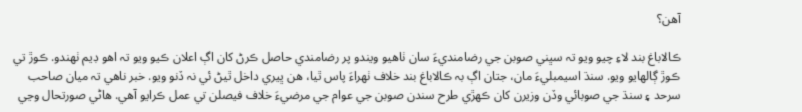آهن؟

ڪالاباغ بند لاءِ چيو ويو تہ سڀني صوبن جي رضامنديءَ سان ٺاهيو ويندو پر رضامندي حاصل ڪرڻ کان اڳ اعلان ڪيو ويو تہ اهو ڊيم ٺھندو. ڪوڙ تي ڪوڙ ڳالهايو ويو. سنڌ اسيمبليءَ مان، جتان اڳ بہ ڪالاباغ بند خلاف ٺھراءَ پاس ٿيا، هن ڀيري داخل ٿيڻ ئي نہ ڏنو ويو. خبر ناهي تہ ميان صاحب سرحد ۽ سنڌ جي صوبائي وڏن وزيرن کان ڪھڙي طرح سندن صوبن جي عوام جي مرضيءَ خلاف فيصلن تي عمل ڪرايو آهي. هاڻي صورتحال وڃي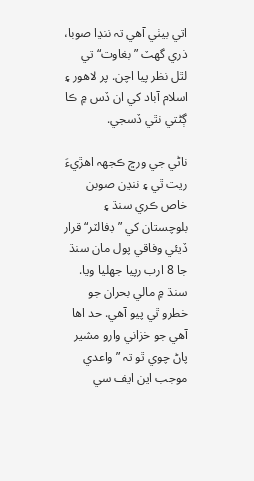اتي بيٺي آهي تہ ننڍا صوبا، ذري گهٽ ”بغاوت“ تي لٿل نظر پيا اچن. پر لاهور ۽ اسلام آباد کي ان ڏس ۾ ڪا ڳڻتي نٿي ڏسجي.

ناڻي جي ورڇ ڪجھہ اهڙيءَ ريت ٿي ۽ ننڍن صوبن خاص ڪري سنڌ ۽ بلوچستان کي ”ڊفالٽر“ قرار ڏيئي وفاقي پول مان سنڌ جا 8 ارب رپيا جهليا ويا. سنڌ ۾ مالي بحران جو خطرو ٿي پيو آهي. حد اها آهي جو خزاني وارو مشير پاڻ چوي ٿو تہ ”واعدي موجب اين ايف سي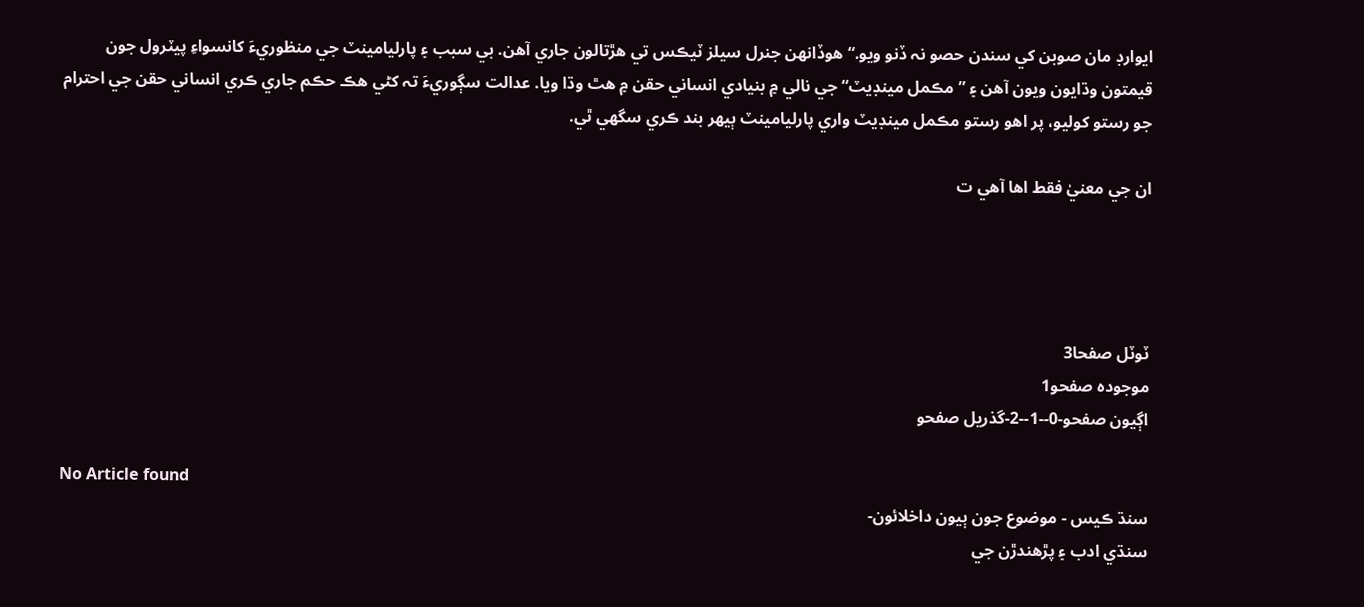ايوارڊ مان صوبن کي سندن حصو نہ ڏنو ويو.“ هوڏانھن جنرل سيلز ٽيڪس تي هڙتالون جاري آهن. بي سبب ۽ پارليامينٽ جي منظوريءَ کانسواءِ پيٽرول جون قيمتون وڌايون ويون آهن ۽ ”مڪمل مينڊيٽ“ جي نالي ۾ بنيادي انساني حقن ۾ هٿ وڌا ويا. عدالت سڳوريءَ تہ کڻي هڪ حڪم جاري ڪري انساني حقن جي احترام جو رستو کوليو، پر اهو رستو مڪمل مينڊيٽ واري پارليامينٽ ٻيھر بند ڪري سگهي ٿي.

ان جي معنيٰ فقط اها آهي ت




ٽوٽل صفحا3
موجودہ صفحو1
اڳيون صفحو-0--1--2-گذريل صفحو

No Article found
سنڌ ڪيس - موضوع جون ٻيون داخلائون-
سنڌي ادب ۽ پڙهندڙن جي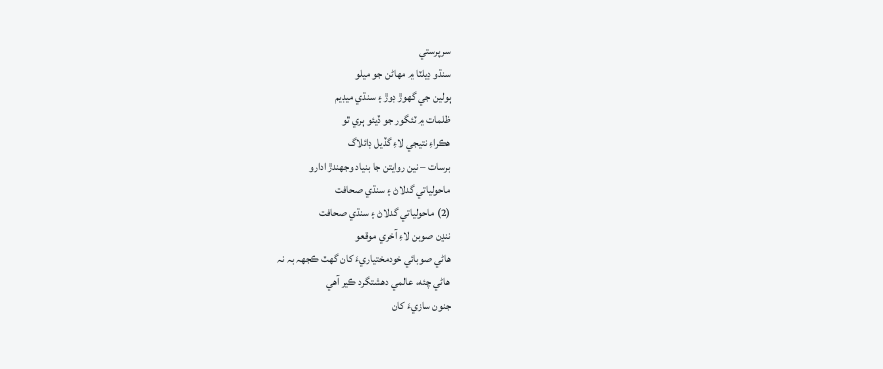سرپرستي
سنڌو ڊيلٽا ۾ مهاڻن جو ميلو
ٻولين جي گهوڙ ڊوڙ ۽ سنڌي ميڊيم
ظلمات ۾ ٽئگور جو ڏيئو ٻري ٿو
هڪراءِ نتيجي لاءِ گڏيل ڊائلاگ
برسات – نين روايتن جا بنياد وجهندڙ ادارو
ماحولياتي گدلاڻ ۽ سنڌي صحافت
(2) ماحولياتي گدلاڻ ۽ سنڌي صحافت
ننڍن صوبن لاءِ آخري موقعو
هاڻي صوبائي خودمختياريءَ کان گهٽ ڪجھہ بہ نہ
هاڻي چئه، عالمي دهشتگرد ڪير آهي
جنون سازيءَ کان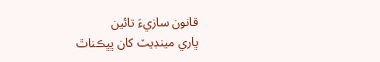قانون سازيءَ تائين
ڀاري مينڊيٽ کان ڀڀڪناٿ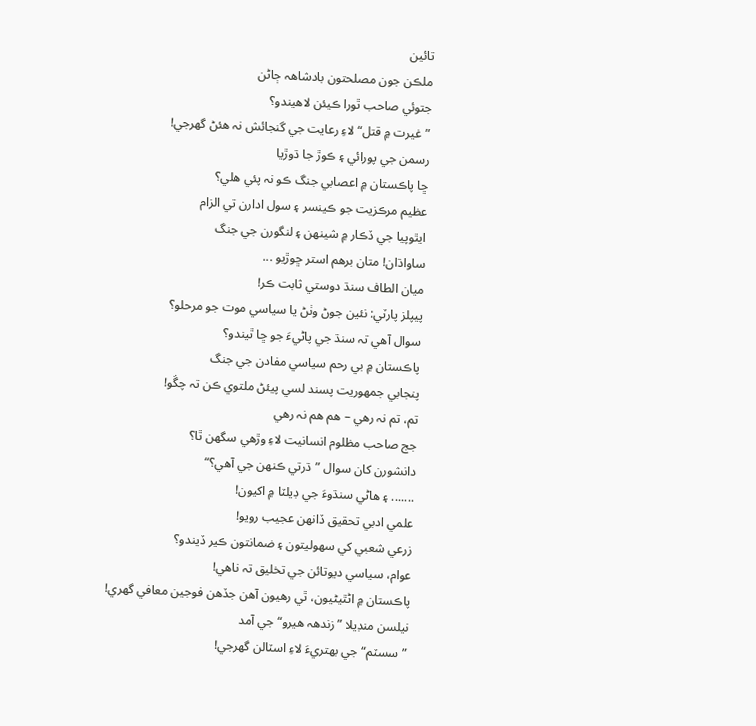تائين
ملڪن جون مصلحتون بادشاھہ ڄاڻن
جتوئي صاحب ٿورا ڪيئن لاهيندو؟
”غيرت ۾ قتل“ لاءِ رعايت جي گنجائش نہ هئڻ گهرجي!
رسمن جي پورائي ۽ ڪوڙ جا ڌوڙيا
ڇا پاڪستان ۾ اعصابي جنگ ڪو نہ پئي هلي؟
عظيم مرڪزيت جو ڪينسر ۽ سول ادارن تي الزام
ايٿوپيا جي ڏڪار ۾ شينھن ۽ لنگورن جي جنگ
ساواڌان! متان برهم استر ڇوڙيو ...
ميان الطاف سنڌ دوستي ثابت ڪر!
پيپلز پارٽي: نئين جوڻ وٺڻ يا سياسي موت جو مرحلو؟
سوال آهي تہ سنڌ جي پاڻيءَ جو ڇا ٿيندو؟
پاڪستان ۾ بي رحم سياسي مفادن جي جنگ
پنجابي جمهوريت پسند لسي پيئڻ ملتوي ڪن تہ چڱو!
تم، تم نہ رهي – هم هم نہ رهي
جج صاحب مظلوم انسانيت لاءِ وڙهي سگهن ٿا؟
دانشورن کان سوال ”ڌرتي ڪنھن جي آهي؟“
....... ۽ هاڻي سنڌوءَ جي ڊيلٽا ۾ اکيون!
علمي ادبي تحقيق ڏانھن عجيب رويو!
زرعي شعبي کي سهوليتون ۽ ضمانتون ڪير ڏيندو؟
عوام، سياسي ديوتائن جي تخليق تہ ناهي!
پاڪستان ۾ اڻٿيڻيون، ٿي رهيون آهن جڏهن فوجين معافي گهري!
نيلسن منڊيلا ”زندھہ هيرو“ جي آمد
”سسٽم“ جي بھتريءَ لاءِ اسٽالن گهرجي!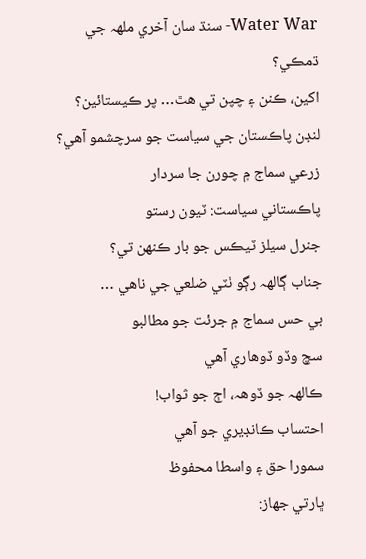Water War- سنڌ سان آخري ملھہ جي ڌمڪي؟
اکين، ڪنن ۽ چپن تي هٿ… پر ڪيستائين؟
لنڊن پاڪستان جي سياست جو سرچشمو آهي؟
زرعي سماج ۾ چورن جا سردار
پاڪستاني سياست: ٽيون رستو
جنرل سيلز ٽيڪس جو بار ڪنھن تي؟
جناب ڳالھہ رڳو ٺٽي ضلعي جي ناهي …
بي حس سماج ۾ جرئت جو مطالبو
سچ وڏو ڏوهاري آهي
ڪالھہ جو ڏوھہ، اڄ جو ثواب!
احتساب ڪانڊيري جو آهي
سمورا حق ۽ واسطا محفوظ
ڀارتي جهاز: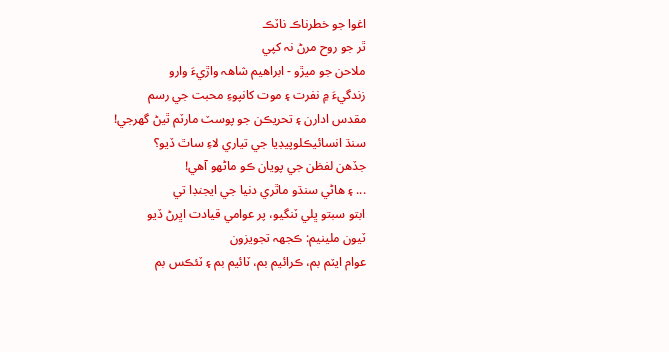اغوا جو خطرناڪ ناٽڪ
ٿر جو روح مرڻ نہ کپي
ملاحن جو ميڙو - ابراهيم شاھہ واڙيءَ وارو
زندگيءَ ۾ نفرت ۽ موت کانپوءِ محبت جي رسم
مقدس ادارن ۽ تحريڪن جو پوسٽ مارٽم ٿيڻ گهرجي!
سنڌ انسائيڪلوپيڊيا جي تياري لاءِ ساٿ ڏيو؟
جڏهن لفظن جي پويان ڪو ماڻهو آهي!
... ۽ هاڻي سنڌو ماٿري دنيا جي ايجنڊا تي
ابتو سبتو ڀلي ٽنگيو، پر عوامي قيادت اڀرڻ ڏيو
ٽيون ملينيم: ڪجھہ تجويزون
عوام ايٽم بم، ڪرائيم بم، ٽائيم بم ۽ ٽئڪس بم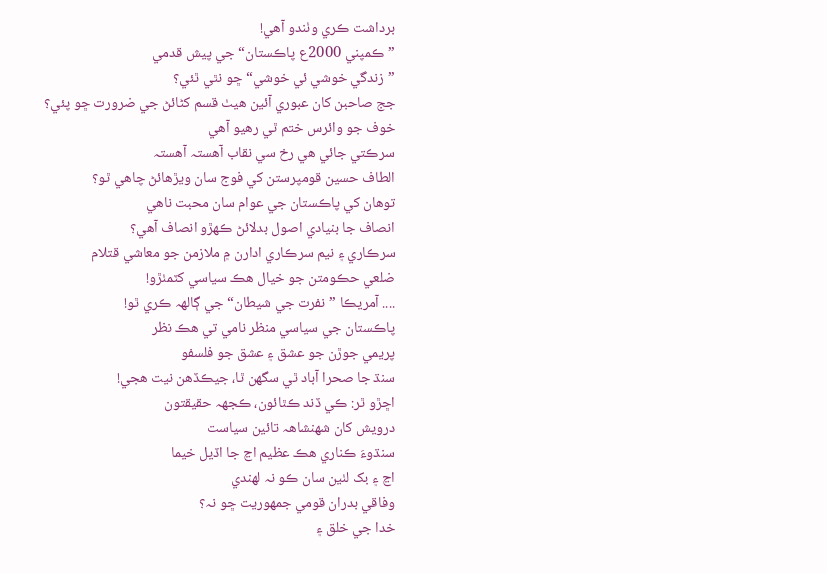برداشت ڪري وٺندو آهي!
”ڪمپني 2000ع پاڪستان“ جي پيش قدمي
”زندگي خوشي ئي خوشي“ ڇو نٿي ٿئي؟
جج صاحبن کان عبوري آئين هيٺ قسم کڻائڻ جي ضرورت ڇو پئي؟
خوف جو وائرس ختم ٿي رهيو آهي
سرڪتي جائي هي رخ سي نقاب آهستہ آهستہ
الطاف حسين قومپرستن کي فوج سان ويڙهائڻ چاهي ٿو؟
توهان کي پاڪستان جي عوام سان محبت ناهي
انصاف جا بنيادي اصول بدلائڻ ڪھڙو انصاف آهي؟
سرڪاري ۽ نيم سرڪاري ادارن ۾ ملازمن جو معاشي قتلام
ضلعي حڪومتن جو خيال هڪ سياسي کٽمٺڙو!
.... آمريڪا ”نفرت جي شيطان“ جي ڳالھہ ڪري ٿو!
پاڪستان جي سياسي منظر نامي تي هڪ نظر
پريمي جوڙن جو عشق ۽ عشق جو فلسفو
سنڌ جا صحرا آباد ٿي سگهن ٿا، جيڪڏهن نيت هجي!
اڇڙو ٿر: ڪي ڏند ڪٿائون، ڪجھہ حقيقتون
درويش کان شهنشاھہ تائين سياست
سنڌوءَ ڪناري هڪ عظيم اڃ جا اڏيل خيما
اڃ ۽ بک لٺين سان ڪو نہ لهندي
وفاقي بدران قومي جمهوريت ڇو نہ؟
خدا جي خلق ۽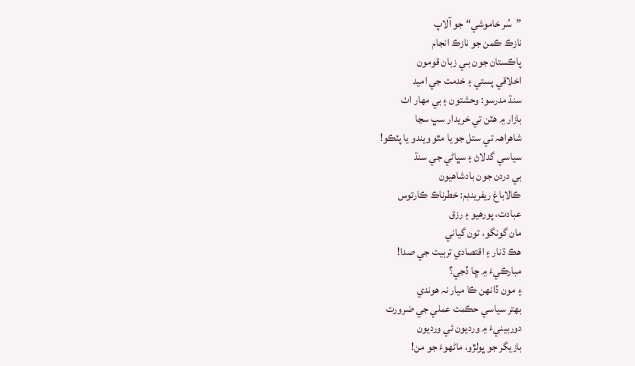”سُر خاموشي“ جو آلاپ
نازڪ ڪمن جو نازڪ انجام
پاڪستان جون بـي زبان قومون
اخلاقي پستي ۽ خدمت جي اميد
سنڌ مدرسو: وحشتون ۽ بي مهار اٺ
بازار ۾ هٽن تي خريدار سڀ سڃا
شاهراھہ تي ستل جو يا مٿو ويندو يا پٽڪو!
سياسي گدلاڻ ۽ سڀاڻي جي سنڌ
بي دردن جون بادشاهيون
ڪالاباغ ريفرينڊم: خطرناڪ ڪارتوس
عبادت، پورهيو ۽ رزق
مان گونگو، تون گياني
هڪ ڌنار ۽ اقتصادي تربيت جي صدا!
مبارڪيءَ ۾ ڇا ڏجي؟
۽ مون ڏانھن ڪا ميار نہ هوندي
بھتر سياسي حڪمت عملي جي ضرورت
دوربينيءَ ۾ ورديون ئي ورديون
بازيگر جو ڀولڙو، ماڻهوءَ جو من!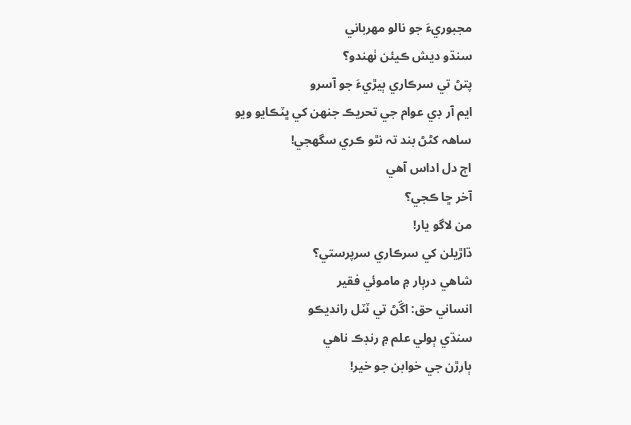مجبوريءَ جو نالو مهرباني
سنڌو ديش ڪيئن ٺھندو؟
پتڻ تي سرڪاري ٻيڙيءَ جو آسرو
ايم آر ڊي عوام جي تحريڪ جنھن کي ڀٽڪايو ويو
ساھہ کڻڻ بند تہ نٿو ڪري سگهجي!
اڄ دل اداس آهي
آخر ڇا ڪجي؟
من لاگو يار!
ڌاڙيلن کي سرڪاري سرپرستي؟
شاهي درٻار ۾ ماموئي فقير
انساني حق: اڱڻ تي ٽٽل رانديڪو
سنڌي ٻولي علم ۾ رنڊڪ ناهي
ٻارڙن جي خوابن جو خير!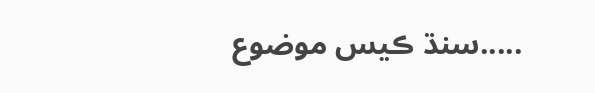.....سنڌ ڪيس موضوع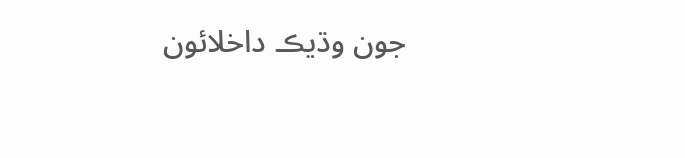جون وڌيڪ داخلائون